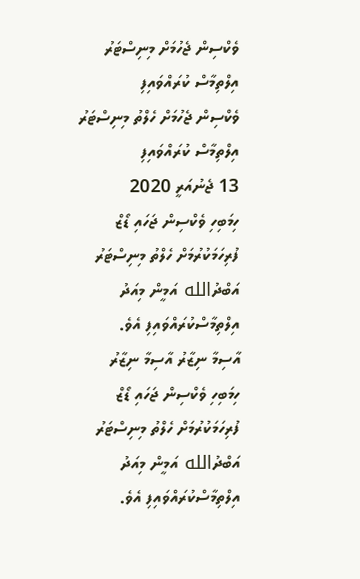ވެކްސިން ޖެހުމަށް މިނިސްޓަރު އިލްތިމާސް ކުރައްވައިފި
ވެކްސިން ޖެހުމަށް ހެލްތު މިނިސްޓަރު އިލްތިމާސް ކުރައްވައިފި
13 ޖެނުއަރީ 2020
ހިމަބިހި ވެކްސިން ޖަހައި ޑޯޒް ފުރިހަމަކުރުމަށް ހެލްތު މިނިސްޓަރު އަބްދުالله އަމީން މިއަދު އިލްތިމާސްކުރައްވައިފި އެވެ.
އާސިމާ ނިޒާރު އާސިމާ ނިޒާރު
ހިމަބިހި ވެކްސިން ޖަހައި ޑޯޒް ފުރިހަމަކުރުމަށް ހެލްތު މިނިސްޓަރު އަބްދުالله އަމީން މިއަދު އިލްތިމާސްކުރައްވައިފި އެވެ.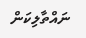ނައްތާލިކަން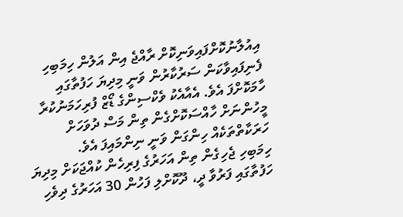އިއުލާނުކޮށްފައިވަނިކޮށް ރާއްޖެ އިން އަލުން ހިމަބިހި ފެނިފައިވާކަން ސަރުކާރުން ވަނީ މިދިޔަ ހަފުތާގައި ހާމަކޮށްފަ އެވެ. އެއާއެކު ވެކްސިންގެ ޑޯޒް ފުރިހަމަނުކުރާ މީހުންނަށް ހާއްސަކޮށްގެން ތިން މަސް ދުވަހަށް ހަރަކާތްތަކެއް ހިންގަން ވަނީ ނިންމައިފަ އެވެ.
ހިމަބިހި ޖެހިގެން ތިން އަހަރުގެ ފިރިހެން ކުއްޖަކަށް މިދިޔަ ހަފުތާގައި ފަރުވާ ދީ، ދޫކޮށްލި ފަހުން 30 އަހަރުގެ ދިވެހި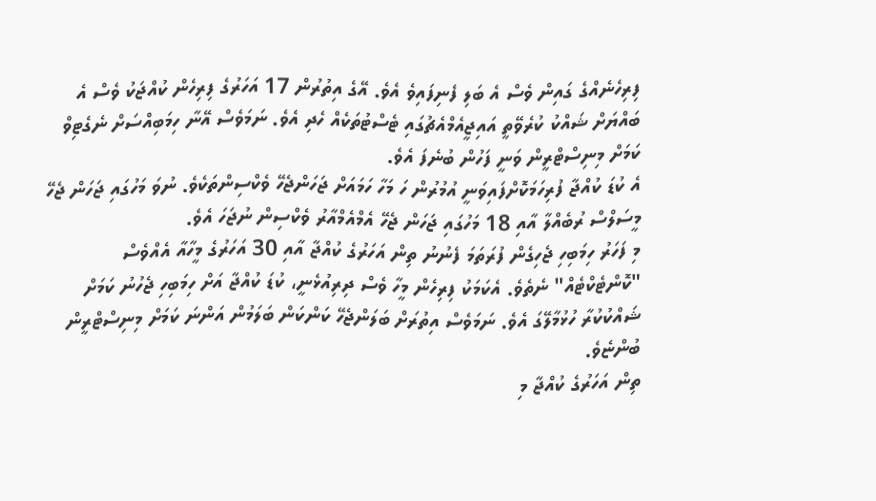ފިރިހެނެއްގެ ގައިން ވެސް އެ ބަލި ފެނިފައިވެ އެވެ. އޭގެ އިތުރުން 17 އަހަރުގެ ފިރިހެން ކުއްޖަކު ވެސް އެ ބައްޔަށް ޝައްކު ކުރެވޭތީ އައިޖީއެމްއެޗުގައި ޓެސްޓުތަކެއް ހެދި އެވެ. ނަމަވެސް އޭނާ ހިމަބިއްސަށް ނެގެޓިވް ކަމަށް މިނިސްޓްރީން ވަނީ ފަހުން ބުނެފަ އެވެ.
އެ ކުޑަ ކުއްޖާ ފުރިހަމަކޮށްފައިވަނީ އުމުރުން ހަ މަހާ ހަމައަށް ޖަހަންޖެހޭ ވެކްސިންތަކެވެ. ނުވަ މަހުގައި ޖަހަން ޖެހޭ މީސަލްސް ރުބެއްލާ އާއި 18 މަހުގައި ޖަހަން ޖެހޭ އެމްއެމްއާރު ވެކްސިން ނުޖަހަ އެވެ.
މި ފަހަރު ހިމަބިހި ޖެހިގެން ފުރަތަމަ ފެނުނު ތިން އަހަރުގެ ކުއްޖާ އާއި 30 އަހަރުގެ މީހާއާ އެއްވެސް "ކޮންޓެކްޓެއް" ނެތެވެ. އެކަމަކު ފިރިހެން މީހާ ވެސް ދިރިއުޅެނީ، ކުޑަ ކުއްޖާ އަށް ހިމަބިހި ޖެހުނު ކަމަށް ޝައްކުކުރާ ހުޅުމާލޭގަ އެވެ. ނަމަވެސް އިތުރަށް ބަލަންޖެހޭ ކަންކަން ބަލަމުން އަންނަ ކަމަށް މިނިސްޓްރީން ބުންޏެވެ.
ތިން އަހަރުގެ ކުއްޖާ މި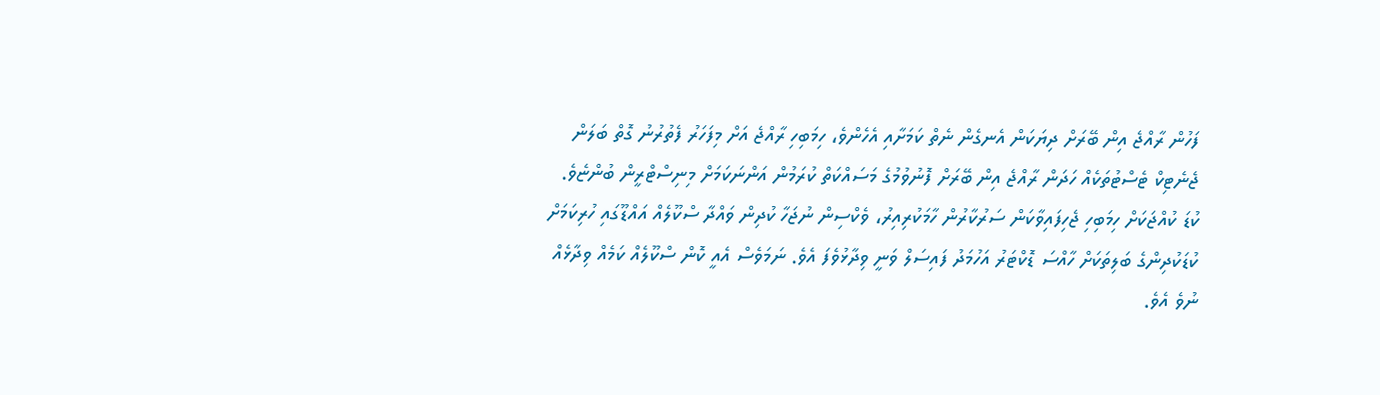ފަހުން ރާއްޖެ އިން ބޭރަށް ދިޔަކަން އެނގެން ނެތް ކަމަށާއި އެހެންވެ، ހިމަބިހި ރާއްޖެ އަށް މިފަހަރު ފެތުރުނު ގޮތް ބަލަން ޖެނެޓިކް ޓެސްޓުތަކެއް ހަދަން ރާއްޖެ އިން ބޭރަށް ފޮނުވުމުގެ މަސައްކަތް ކުރަމުން އަންނަކަމަށް މިނިސްޓްރީން ބުންޏެވެ.
ކުޑަ ކުއްޖަކަށް ހިމަބިހި ޖެހިފައިވާކަން ސަރުކާރުން ހާމަކުރިއިރު، ވެކްސިން ނުޖަހާ ކުދިން ވައްދާ ސްކޫލެއް އައްޑޫގައި ހުރިކަމަށް ކުޑަކުދިންގެ ބަލިތަކަށް ހާއްސަ ޑޮކްޓަރު އަހުމަދު ފައިސަލް ވަނީ ވިދާޅުވެފަ އެވެ. ނަމަވެސް އެއީ ކޮން ސްކޫލެއް ކަމެއް ވިދާޅެއް ނުވެ އެވެ.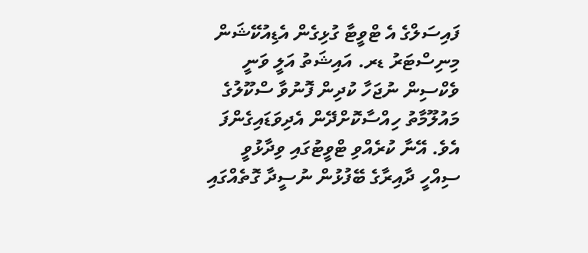ފައިސަލްގެ އެ ޓްވީޓާ ގުޅިގެން އެޑިއުކޭޝަން މިނިސްޓަރު ޑރ. އައިޝަތު އަލީ ވަނީ ވެކްސިން ނުޖަހާ ކުދިން ފޮނުވާ ސްކޫލުގެ މައުލޫމާތު ހިއްސާކޮށްދޭން އެދިވަޑައިގެންފަ އެވެ. އޭނާ ކުރެއްވި ޓްވީޓުގައި ވިދާޅުވީ ސިއްހީ ދާއިރާގެ ބޭފުޅުން ނުސީދާ ގޮތެއްގައި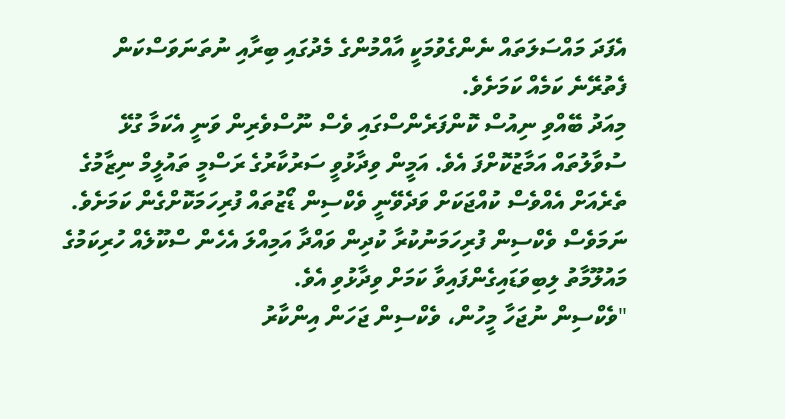އެފަދަ މައްސަލަތައް ނެންގެވުމަކީ އާއްމުންގެ މެދުގައި ބިރާއި ނުތަނަވަސްކަން ފެތުރޭނެ ކަމެއް ކަމަށެވެ.
މިއަދު ބޭއްވި ނިއުސް ކޮންފަރެންސްގައި ވެސް ނޫސްވެރިން ވަނީ އެކަމާ ގުޅޭ ސުވާލުތައް އަމާޒުކޮށްފަ އެވެ. އަމީން ވިދާޅުވީ ސަރުކާރުގެ ރަސްމީ ތައުލީމް ނިޒާމުގެ ތެރެއަށް އެއްވެސް ކުއްޖަކަށް ވަދެވޭނީ ވެކްސިން ޑޯޒުތައް ފުރިހަމަކޮށްގެން ކަމަށެވެ. ނަމަވެސް ވެކްސިން ފުރިހަމަނުކުރާ ކުދިން ވައްދާ އަމިއްލަ އެހެން ސްކޫލެއް ހުރިކަމުގެ މައުލޫމާތު ލިބިވަޑައިގެންފައިވާ ކަމަށް ވިދާޅުވި އެވެ.
"ވެކްސިން ނުޖަހާ މީހުން، ވެކްސިން ޖަހަން އިންކާރު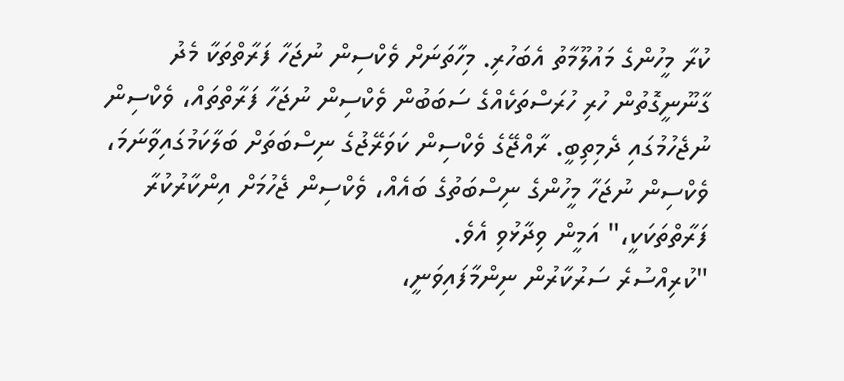ކުރާ މީހުންގެ މައުލޫމާތު އެބަހުރި. މިހާތަނަށް ވެކްސިން ނުޖަހާ ފަރާތްތަކާ މެދު ގާނޫނީގޮތުން ހުރި ހުރަސްތަކެއްގެ ސަބަބުން ވެކްސިން ނުޖަހާ ފަރާތްތައް، ވެކްސިން ނުޖެހުމުގައި ދެމިތިބީ. ރާއްޖޭގެ ވެކްސިން ކަވަރޭޖުގެ ނިސްބަތަށް ބަލާކަމުގައިވާނަމަ، ވެކްސިން ނުޖަހާ މީހުންގެ ނިސްބަތުގެ ބައެއް، ވެކްސިން ޖެހުމަށް އިންކާރުކުރާ ފަރާތްތަކަކީ،" އަމީން ވިދާޅުވި އެވެ.
"ކުރިއްސުރެ ސަރުކާރުން ނިންމާފައިވަނީ،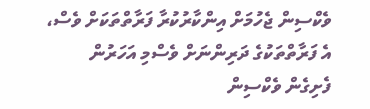ވެކްސިން ޖެހުމަށް އިންކާރުކުރާ ފަރާތްތަކަށް ވެސް، އެ ފަރާތްތަކުގެ ދަރިންނަށް ވެސްމި އަހަރުން ފެށިގެން ވެކްސިން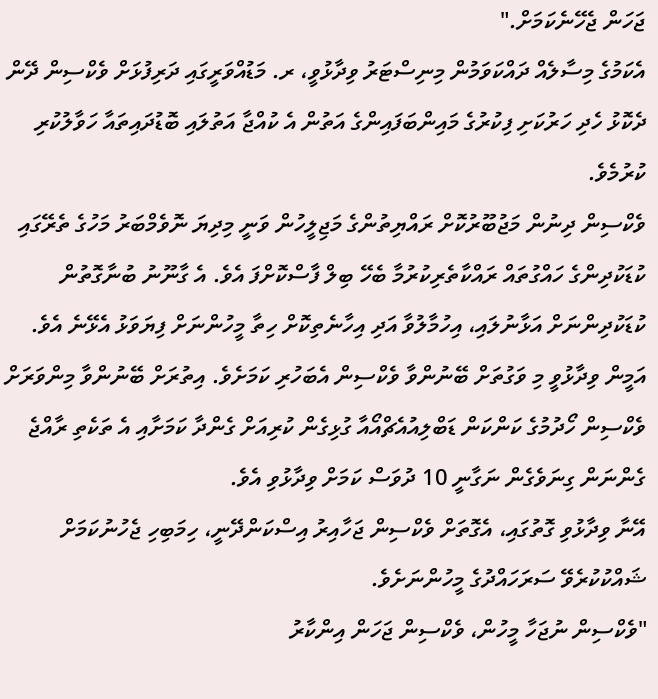ޖަހަން ޖެހޭނެކަމަށް."
އެކަމުގެ މިސާލެއް ދައްކަވަމުން މިނިސްޓަރު ވިދާޅުވީ، ރ. މަޑުއްވަރީގައި ދަރިފުޅަށް ވެކްސިން ދޭން ދެކޮޅު ހެދި ހަރުކަށި ފިކުރުގެ މައިންބަފައިންގެ އަތުން އެ ކުއްޖާ އަތުލައި ބޮޑުދައިތައާ ހަވާލުކުރި ކުރުމެވެ.
ވެކްސިން ދިނުން މަޖުބޫރުކޮށް ރައްޔިތުންގެ މަޖިލީހުން ވަނީ މިދިޔަ ނޮވެމްބަރު މަހުގެ ތެރޭގައި ކުޑަކުދިންގެ ހައްގުތައް ރައްކާތެރިކުރުމާ ބެހޭ ބިލް ފާސްކޮށްފަ އެވެ. އެ ގާނޫނު ބުނާގޮތުން ކުޑަކުދިންނަށް އަޅާނުލައި، އިހުމާލުވާ އަދި އިހާނެތިކޮށް ހިތާ މީހުންނަށް ފިޔަވަޅު އެޅޭނެ އެވެ.
އަމީން ވިދާޅުވީ މި ވަގުތަށް ބޭނުންވާ ވެކްސިން އެބަހުރި ކަމަށެވެ. އިތުރަށް ބޭނުންވާ މިންވަރަށް ވެކްސިން ހޯދުމުގެ ކަންކަން ޑަބްލިއުއެޗްއޯއާ ގުޅިގެން ކުރިއަށް ގެންދާ ކަމަށާއި އެ ތަކެތި ރާއްޖެ ގެންނަން ގިނަވެގެން ނަގާނީ 10 ދުވަސް ކަމަށް ވިދާޅުވި އެވެ.
އޭނާ ވިދާޅުވި ގޮތުގައި، އެގޮތަށް ވެކްސިން ޖަހާއިރު އިސްކަންދޭނީ، ހިމަބިހި ޖެހުނުކަމަށް ޝައްކުކުރެވޭ ސަރަހައްދުގެ މީހުންނަށެވެ.
"ވެކްސިން ނުޖަހާ މީހުން، ވެކްސިން ޖަހަން އިންކާރު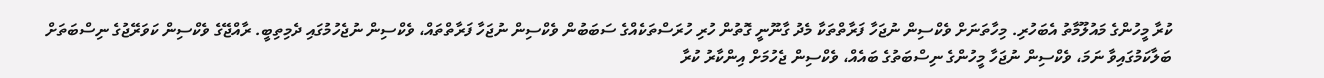ކުރާ މީހުންގެ މައުލޫމާތު އެބަހުރި. މިހާތަނަށް ވެކްސިން ނުޖަހާ ފަރާތްތަކާ މެދު ގާނޫނީ ގޮތުން ހުރި ހުރަސްތަކެއްގެ ސަބަބުން ވެކްސިން ނުޖަހާ ފަރާތްތައް، ވެކްސިން ނުޖެހުމުގައި ދެމިތިބީ. ރާއްޖޭގެ ވެކްސިން ކަވަރޭޖުގެ ނިސްބަތަށް ބަލާކަމުގައިވާ ނަމަ، ވެކްސިން ނުޖަހާ މީހުންގެ ނިސްބަތުގެ ބައެއް، ވެކްސިން ޖެހުމަށް އިންކާރު ކުރާ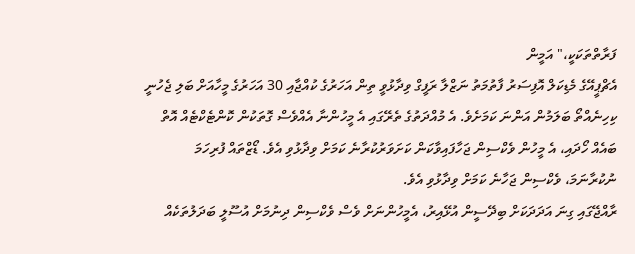ފަރާތްތަކަކީ،" އަމީން
އެޗްޕީއޭގެ މެޑިކަލް އޮފިސަރު ފާތުމަތު ނަޒްލާ ރަފީގް ވިދާޅުވީ ތިން އަހަރުގެ ކުއްޖާއި 30 އަހަރުގެ މީހާއަށް ބަލި ޖެހުނީ ކިހިނެއްތޯ ބަލަމުން އަންނަ ކަމަށެވެ. އެ މުއްދަތުގެ ތެރޭގައި އެ މީހުންނާ އެއްވެސް ގޮތަކުން ކޮންޓެކްޓެއް އޮތް ބައެއް ހޯދައި، އެ މީހުން ވެކްސިން ޖަހާފައިވާކަން ކަށަވަރުކުރާނެ ކަމަށް ވިދާޅުވި އެވެ. ޑޯޒްތައް ފުރިހަމަ ނުކުރާނަމަ، ވެކްސިން ޖަހާނެ ކަމަށް ވިދާޅުވި އެވެ.
ރާއްޖޭގައި ގިނަ އަދަދަކަށް ބިދޭސީން އުޅޭއިރު، އެމީހުންނަށް ވެސް ވެކްސިން ދިނުމަށް އުސޫލީ ބަދަލުތަކެއް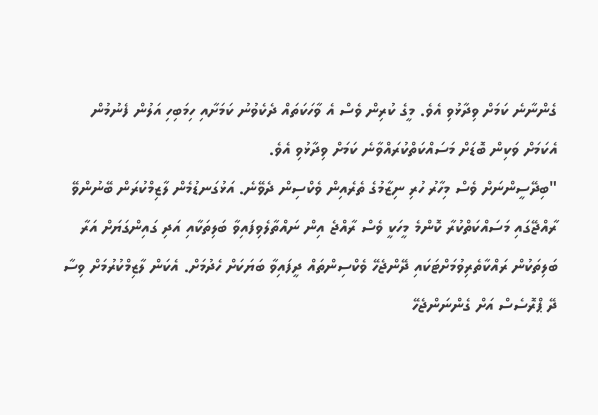ގެންނާނެ ކަމަށް ވިދާޅުވި އެވެ. މީގެ ކުރިން ވެސް އެ ވާހަކަތައް ދެކެވުނު ކަމަށާއި ހިމަބިހި އަލުން ފެނުމުން އެކަމަށް ވަކިން ބޮޑަށް މަސައްކަތްކުރައްވާނެ ކަމަށް ވިދާޅުވި އެވެ.
"ބިދޭސީންނަށް ވެސް މިހާރު ހުރި ނިޒާމުގެ ތެރެއިން ވެކްސިން ދެވޭނެ. އަޅުގަނޑުމެން ލާޒިމްކުރަން ބޭނުންވޭ ރާއްޖޭގައި މަސައްކަތްކުރާ ކޮންމެ މީހަކީ ވެސް ރާއްޖެ އިން ނައްތާލެވިފައިވާ ބަލިތަކާއި އަދި ގައިންގަޔަށް އަރާ ބަލިތަކުން ރައްކާތެރިވުމަށްޓަކައި ދޭންޖެހޭ ވެކްސިންތައް ދީފައިވާ ބަޔަކަށް ހެދުމަށް. އެކަން ލާޒިމްކުރުމަށް ވިސާ ދޭ ޕްރޮސެސް އަށް ގެންނަންޖެހޭ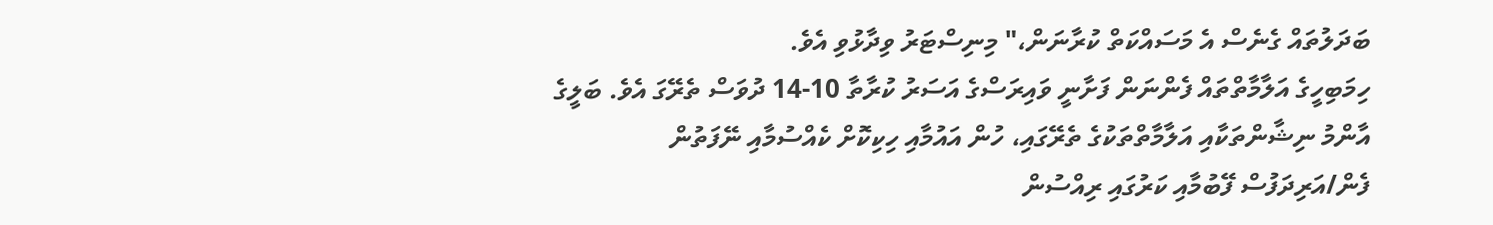ބަދަލުތައް ގެނެސް އެ މަސައްކަތް ކުރާނަން،" މިނިސްޓަރު ވިދާޅުވި އެވެ.
ހިމަބިހީގެ އަލާމާތްތައް ފެންނަން ފަށާނީ ވައިރަސްގެ އަސަރު ކުރާތާ 10-14 ދުވަސް ތެރޭގަ އެވެ. ބަލީގެ އާންމު ނިޝާންތަކާއި އަލާމާތްތަކުގެ ތެރޭގައި، ހުން އައުމާއި ހިކިކޮށް ކެއްސުމާއި ނޭފަތުން ފެން/އަރިދަފުސް ފޭބުމާއި ކަރުގައި ރިއްސުން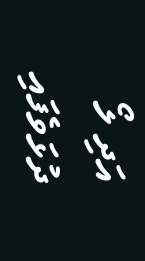އަދި ލޯ ދުޅަވެފައި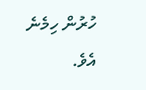ހުރުން ހިމެނެ އެވެ.